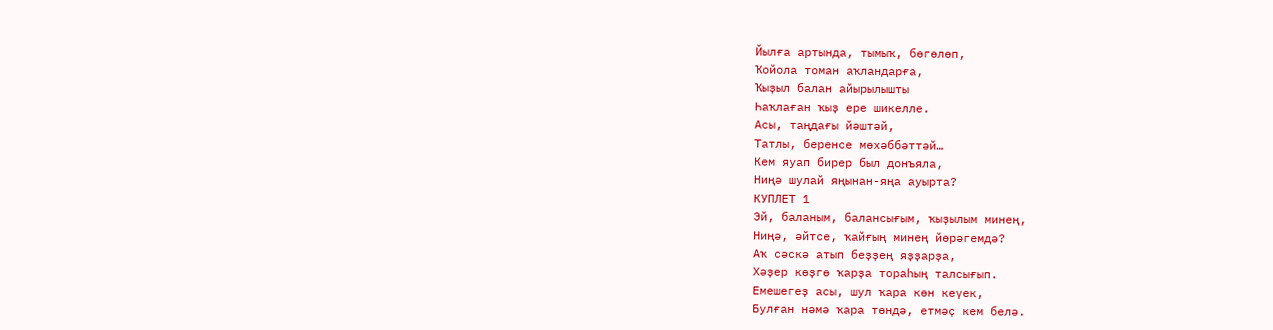Йылға артында, тымыҡ, бөгөлөп,
Ҡойола томан аҡландарға,
Ҡыҙыл балан айырылышты
Һаҡлаған ҡыҙ ере шикелле.
Асы, таңдағы йәштәй,
Татлы, беренсе мөхәббәттәй…
Кем яуап бирер был донъяла,
Ниңә шулай яңынан-яңа ауырта?
КУПЛЕТ 1
Эй, баланым, балансығым, ҡыҙылым минең,
Ниңә, әйтсе, ҡайғың минең йөрәгемдә?
Аҡ сәскә атып беҙҙең яҙҙарҙа,
Хәҙер көҙгө ҡарҙа тораһың талсығып.
Емешегеҙ асы, шул ҡара көн кеүек,
Булған нәмә ҡара төндә, етмәҫ кем белә.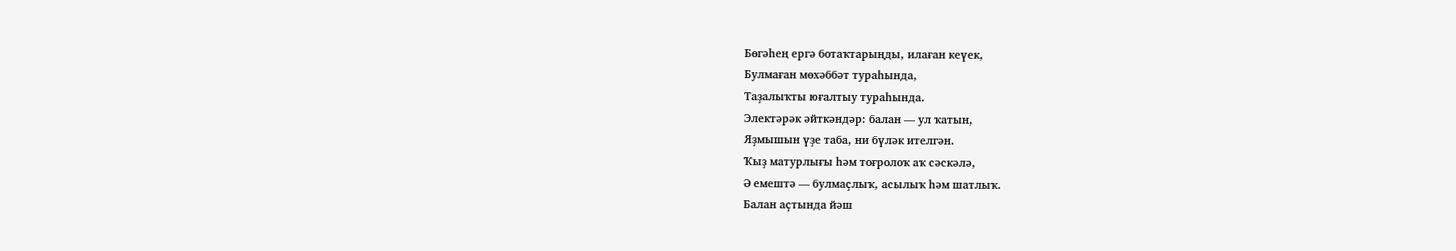Бөгәһең ергә ботаҡтарыңды, илаған кеүек,
Булмаған мөхәббәт тураһында,
Таҙалыҡты юғалтыу тураһында.
Электәрәк әйткәндәр: балан — ул ҡатын,
Яҙмышын үҙе таба, ни бүләк ителгән.
Ҡыҙ матурлығы һәм тоғролоҡ аҡ сәскәлә,
Ә емештә — булмаҫлыҡ, асылыҡ һәм шатлыҡ.
Балан аҫтында йәш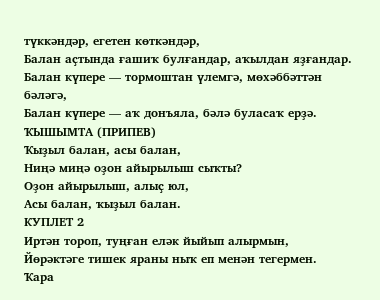түккәндәр, егетен көткәндәр,
Балан аҫтында ғашиҡ булғандар, аҡылдан яҙғандар.
Балан күпере — тормоштан үлемгә, мөхәббәттән бәләгә,
Балан күпере — аҡ донъяла, бәлә буласаҡ ерҙә.
ҠЫШЫМТА (ПРИПЕВ)
Ҡыҙыл балан, асы балан,
Ниңә миңә оҙон айырылыш сыҡты?
Оҙон айырылыш, алыҫ юл,
Асы балан, ҡыҙыл балан.
КУПЛЕТ 2
Иртән тороп, туңған еләк йыйып алырмын,
Йөрәктәге тишек яраны ныҡ еп менән тегермен.
Ҡара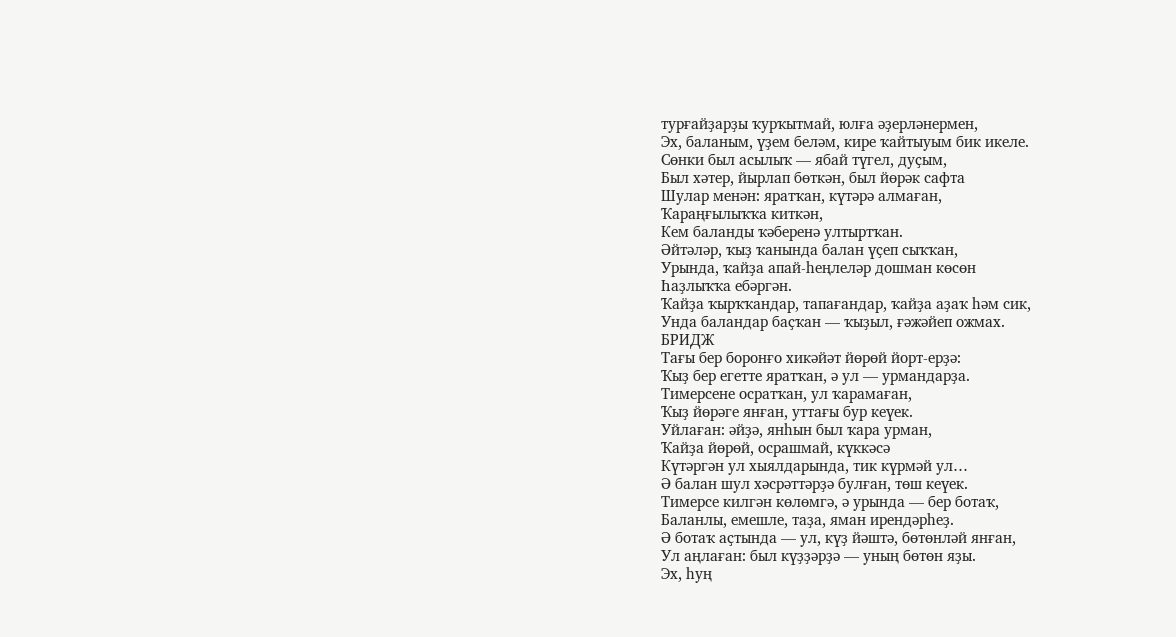турғайҙарҙы ҡурҡытмай, юлға әҙерләнермен,
Эх, баланым, үҙем беләм, кире ҡайтыуым бик икеле.
Сөнки был асылыҡ — ябай түгел, дуҫым,
Был хәтер, йырлап бөткән, был йөрәк сафта
Шулар менән: яратҡан, күтәрә алмаған,
Ҡараңғылыҡҡа киткән,
Кем баланды ҡәберенә ултыртҡан.
Әйтәләр, ҡыҙ ҡанында балан үҫеп сыҡҡан,
Урында, ҡайҙа апай-һеңлеләр дошман көсөн
Һаҙлыҡҡа ебәргән.
Ҡайҙа ҡырҡҡандар, тапағандар, ҡайҙа аҙаҡ һәм сик,
Унда баландар баҫҡан — ҡыҙыл, ғәжәйеп ожмах.
БРИДЖ
Тағы бер боронғо хикәйәт йөрөй йорт-ерҙә:
Ҡыҙ бер егетте яратҡан, ә ул — урмандарҙа.
Тимерсене осратҡан, ул ҡарамаған,
Ҡыҙ йөрәге янған, уттағы бур кеүек.
Уйлаған: әйҙә, янһын был ҡара урман,
Ҡайҙа йөрөй, осрашмай, күккәсә
Күтәргән ул хыялдарында, тик күрмәй ул…
Ә балан шул хәсрәттәрҙә булған, төш кеүек.
Тимерсе килгән көлөмгә, ә урында — бер ботаҡ,
Баланлы, емешле, таҙа, яман ирендәрһеҙ.
Ә ботаҡ аҫтында — ул, күҙ йәштә, бөтөнләй янған,
Ул аңлаған: был күҙҙәрҙә — уның бөтөн яҙы.
Эх, һуң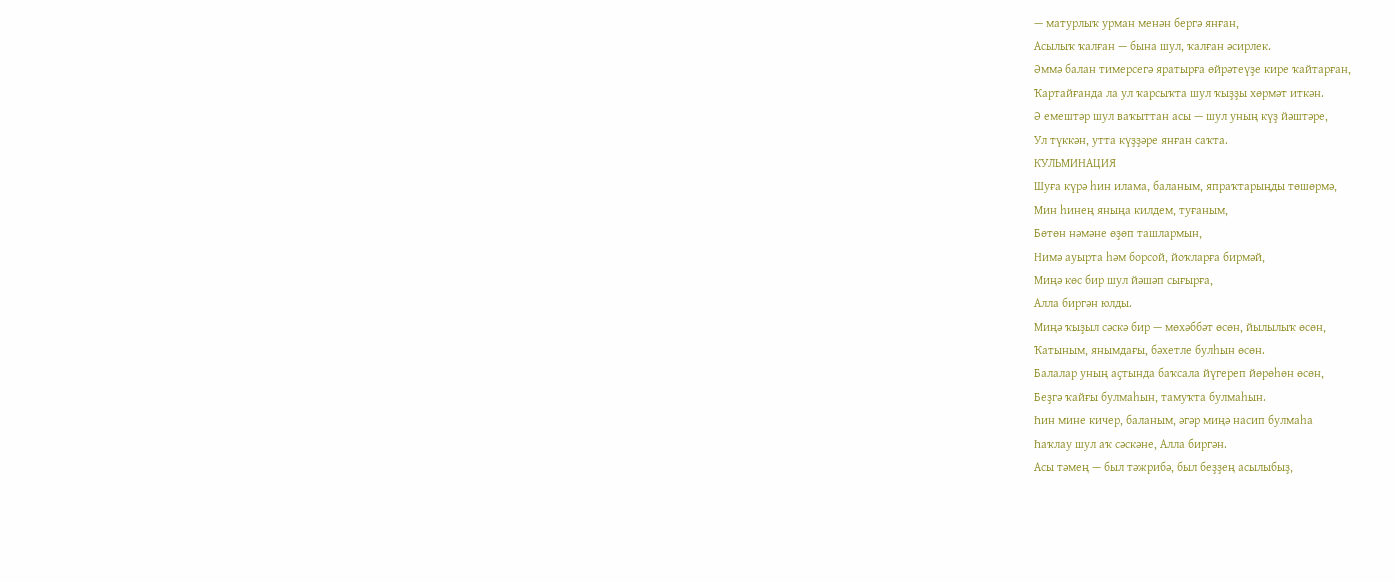— матурлыҡ урман менән бергә янған,
Асылыҡ ҡалған — бына шул, ҡалған әсирлек.
Әммә балан тимерсегә яратырға өйрәтеүҙе кире ҡайтарған,
Ҡартайғанда ла ул ҡарсыҡта шул ҡыҙҙы хөрмәт иткән.
Ә емештәр шул ваҡыттан асы — шул уның күҙ йәштәре,
Ул түккән, утта күҙҙәре янған саҡта.
КУЛЬМИНАЦИЯ
Шуға күрә һин илама, баланым, япраҡтарыңды төшөрмә,
Мин һинең яныңа килдем, туғаным,
Бөтөн нәмәне өҙөп ташлармын,
Нимә ауырта һәм борсой, йоҡларға бирмәй,
Миңә көс бир шул йәшәп сығырға,
Алла биргән юлды.
Миңә ҡыҙыл сәскә бир — мөхәббәт өсөн, йылылыҡ өсөн,
Ҡатыным, янымдағы, бәхетле булһын өсөн.
Балалар уның аҫтында баҡсала йүгереп йөрөһөн өсөн,
Беҙгә ҡайғы булмаһын, тамуҡта булмаһын.
Һин мине кичер, баланым, әгәр миңә насип булмаһа
Һаҡлау шул аҡ сәскәне, Алла биргән.
Асы тәмең — был тәжрибә, был беҙҙең асылыбыҙ,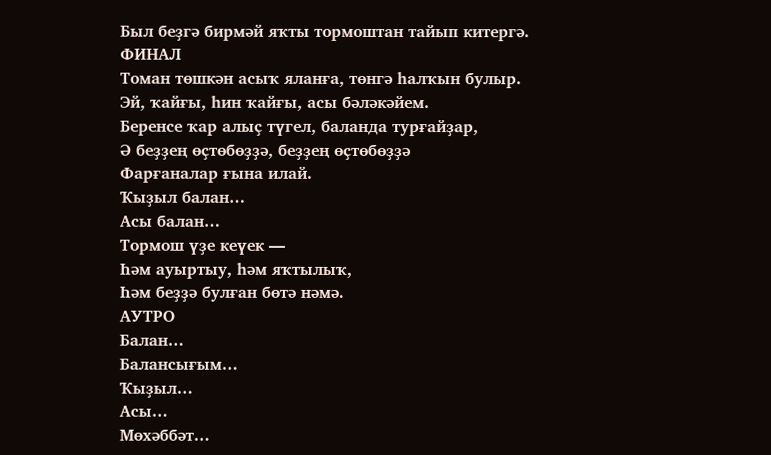Был беҙгә бирмәй яҡты тормоштан тайып китергә.
ФИНАЛ
Томан төшкән асыҡ яланға, төнгә һалҡын булыр.
Эй, ҡайғы, һин ҡайғы, асы бәләкәйем.
Беренсе ҡар алыҫ түгел, баланда турғайҙар,
Ә беҙҙең өҫтөбөҙҙә, беҙҙең өҫтөбөҙҙә
Фарғаналар ғына илай.
Ҡыҙыл балан…
Асы балан…
Тормош үҙе кеүек —
Һәм ауыртыу, һәм яҡтылыҡ,
Һәм беҙҙә булған бөтә нәмә.
АУТРО
Балан…
Балансығым…
Ҡыҙыл…
Асы…
Мөхәббәт…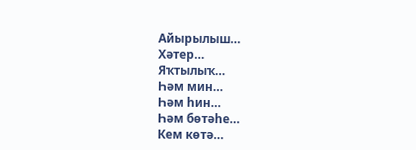Айырылыш…
Хәтер…
Яҡтылыҡ…
Һәм мин…
Һәм һин…
Һәм бөтәһе…
Кем көтә…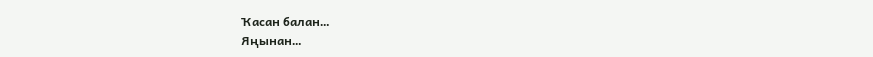Ҡасан балан…
Яңынан…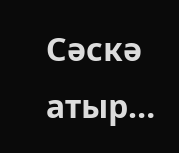Сәскә атыр…